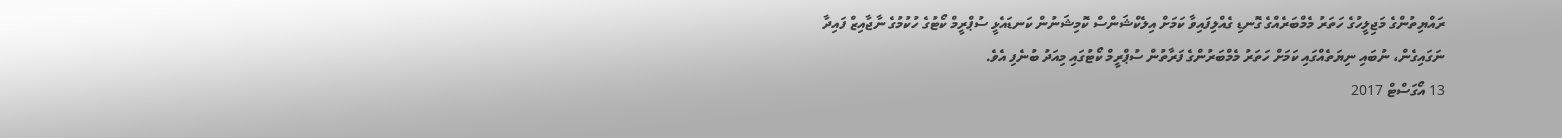ރައްޔިތުންގެ މަޖިލީހުގެ ހަތަރު މެމްބަރެއްގެ ގޮނޑި ގެއްލިފައިވާ ކަމަށް އިލެކްޝަންސް ކޮމިޝަނުން ކަނޑައެޅީ ސުޕްރީމް ކޯޓުގެ ހުކުމުގެ ނާޖާއިޒް ފައިދާ ނަގައިގެން، ނުބައި ނިޔަތެއްގައި ކަމަށް ހަތަރު މެމްބަރުންގެ ފަރާތުން ސުޕްރީމް ކޯޓުގައި މިއަދު ބުނެފި އެވެ.
13 އޯގަސްޓް 2017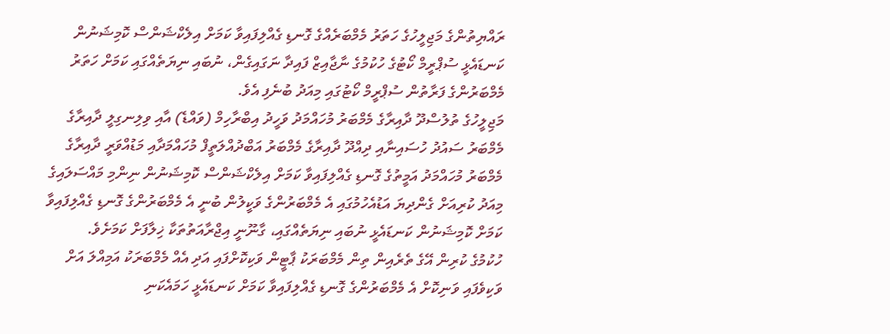ރައްޔިތުންގެ މަޖިލީހުގެ ހަތަރު މެމްބަރެއްގެ ގޮނޑި ގެއްލިފައިވާ ކަމަށް އިލެކްޝަންސް ކޮމިޝަނުން ކަނޑައެޅީ ސުޕްރީމް ކޯޓުގެ ހުކުމުގެ ނާޖާއިޒް ފައިދާ ނަގައިގެން، ނުބައި ނިޔަތެއްގައި ކަމަށް ހަތަރު މެމްބަރުންގެ ފަރާތުން ސުޕްރީމް ކޯޓުގައި މިއަދު ބުނެފި އެވެ.
މަޖިލީހުގެ ތުލުސްދޫ ދާއިރާގެ މެމްބަރު މުހައްމަދު ވަހީދު އިބްރާހިމް (ވައްޑެ) އާއި ވިލިނގިލީ ދާއިރާގެ މެމްބަރު ސައުދު ހުސައިނާއި ދިއްދޫ ދާއިރާގެ މެމްބަރު އަބްދުއްލަތީފް މުހައްމަދާއި މަޑުއްވަރީ ދާއިރާގެ މެމްބަރު މުހައްމަދު އަމީތުގެ ގޮނޑި ގެއްލިފައިވާ ކަމަށް އިލެކްޝަންސް ކޮމިޝަނުން ނިންމި މައްސަލައިގެ މިއަދު ކުރިއަށް ގެންދިޔަ އަޑުއެހުމުގައި އެ މެމްބަރުންގެ ވަކީލުން ބުނީ އެ މެމްބަރުންގެ ގޮނޑި ގެއްލިފައިވާ ކަމަށް ކޮމިޝަނުން ކަނޑައެޅީ ނުބައި ނިޔަތެއްގައި، ގާނޫނީ އިޖްރާއަތުތަކާ ޚިލާފަށް ކަމަށެވެ.
ހުކުމުގެ ކުރިން އޭގެ ތެރެއިން ތިން މެމްބަރަކު ޕާޓީން ވަކިކޮށްފައި އަދި އެއް މެމްބަރަކު އަމިއްލަ އަށް ވަކިވެފައި ވަނިކޮށް އެ މެމްބަރުންގެ ގޮނޑި ގެއްލިފައިވާ ކަމަށް ކަނޑައެޅީ ހަމައެކަނި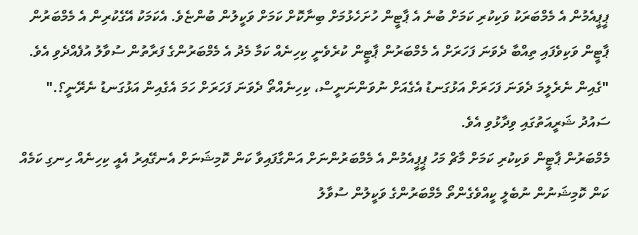ޕީޕީއެމުން އެ މެމްބަރަކު ވަކިކުރި ކަމަށް ބުނެ އެ ޕާޓީން ހުށަހެޅުމަށް ބިނާކޮށް ކަމަށް ވަކީލުން ބުންޏެވެ. އެކަމަކު އޭގެކުރިން އެ މެމްބަރުން ޕާޓީން ވަކިވެފައި ތިއްބާ ދެވަނަ ފަހަރަށް އެ މެމްބަރުން ޕާޓީން ކުރެވެނީ ކިހިނެއް ކަމާ މެދު އެ މެމްބަރުންގެ ފަރާތުން ސުވާލު އުފެއްދެވި އެވެ.
"ގެއިން ނެރެލީމަ ދެވަނަ ފަހަރަށް އަޅުގަނޑު އެގެއަށް ނުވަންނަނީސް، ކިހިނެއްތޯ ދެވަނަ ފަހަރަށް ހަމަ އެގެއިން އަޅުގަނޑު ނެރޭނީ؟." ސައުދު ޝަރީއަތުގައި ވިދާޅުވި އެވެ.
މެމްބަރުން ޕާޓީން ވަކިކުރި ކަމަށް މާޗް މަހު ޕީޕީއެމުން އެ މެމްބަރުންނަށް އަންގާފައިވާ ކަން ކޮމިޝަނަށް އެނގޭއިރު އެއީ ކިހިނެއް ހިނގި ކަމެއް ކަން ކޮމިޝަނުން ނުބެލީ ކީއްވެގެންތޯ މެމްބަރުންގެ ވަކީލުން ސުވާލު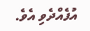އުފެއްދެވި އެވެ.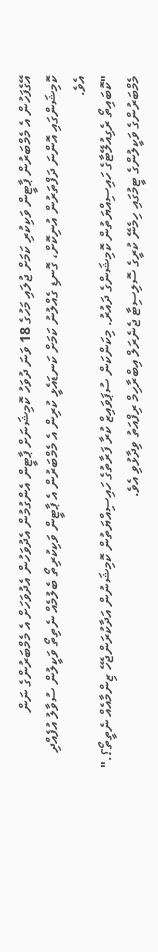އޭގެފަހުން އެ މެމްބަރުން ޕާޓީން ވަކިކުރި ކަމަށް ޖުލައި މަހުގެ 18 ވަނަ ދުވަހު ކޮމިޝަނަށް ޕާޓީން އެންގުމުން އެދުވަހުން އެދުވަހަށް އެ މެމްބަރުންގެ ނަން ކޮމިޝަންގައި އޮންނަ ދަފްތަރުން އުނިކޮށް، ގޮނޑި ގެއްލުނު ކަމަށް ކަނޑައެޅީ ކުރިން އެ މެމްބަރުން އެ ޕާޓީން ވަކިކުރިތޯ ބެލުމެއް ނެތިތޯ ވަކީލުން ސުވާލު އުފެއްދި އެވެ.
"ކޮބައިތޯ ރެގިއުލޭޓާގެ ހައިސިއްޔަތުން ކޮމިޝަންގެ ދައުރު. މިކަންކަން ސުޕަވައިޒް ކުރާ ފަރާތުގެ ހައިސިއްޔަތުން ކޮމިޝަނުން އަދާކުރަންޖެހޭ ޒިންމާއެއް ނެތީތޯ؟." މެމްބަރުންގެ ވަކީލުންގެ ޓީމުގައި ހިމެނޭ ކުރީގެ ސޮލިސިޓާ ޖެނެރަލް އިބްރާހިމް ރިފްއަތު ވިދާޅުވި އެވެ.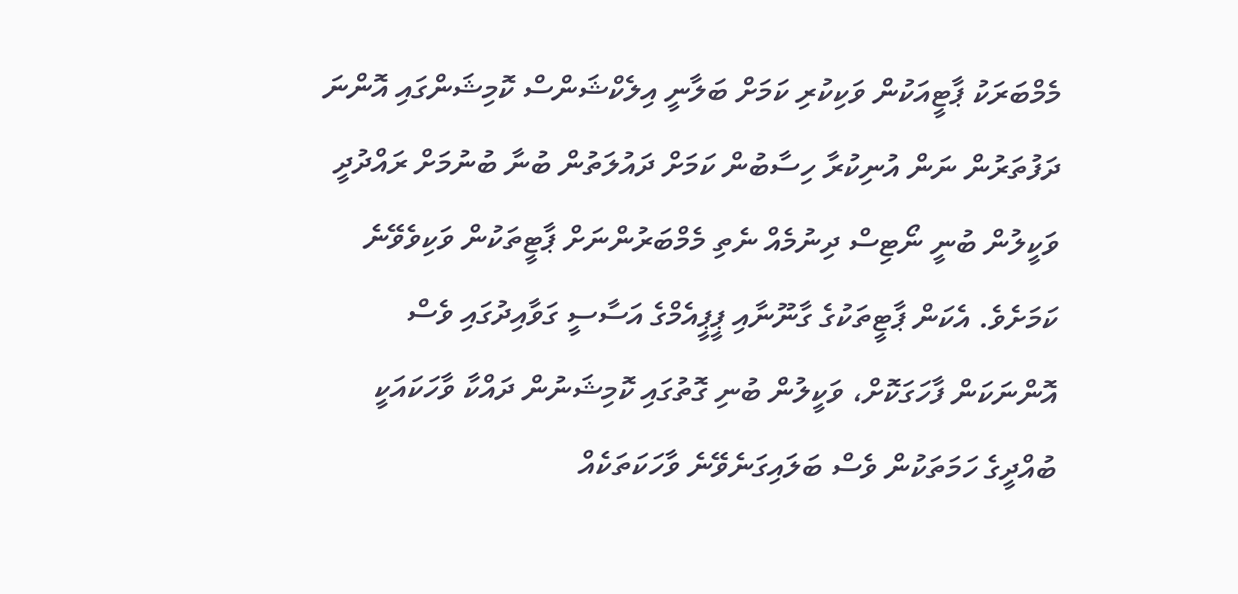މެމްބަރަކު ޕާޓީއަކުން ވަކިކުރި ކަމަށް ބަލާނީ އިލެކްޝަންސް ކޮމިޝަންގައި އޮންނަ ދަފުތަރުން ނަން އުނިކުރާ ހިސާބުން ކަމަށް ދައުލަތުން ބުނާ ބުނުމަށް ރައްދުދީ ވަކީލުން ބުނީ ނޯޓިސް ދިނުމެއް ނެތި މެމްބަރުންނަށް ޕާޓީތަކުން ވަކިވެވޭނެ ކަމަށެވެ. އެކަން ޕާޓީތަކުގެ ގާނޫނާއި ޕީޕީއެމްގެ އަސާސީ ގަވާއިދުގައި ވެސް އޮންނަކަން ފާހަގަކޮށް، ވަކީލުން ބުނި ގޮތުގައި ކޮމިޝަނުން ދައްކާ ވާހަކައަކީ ބުއްދީގެ ހަމަތަކުން ވެސް ބަލައިގަނެވޭނެ ވާހަކަތަކެއް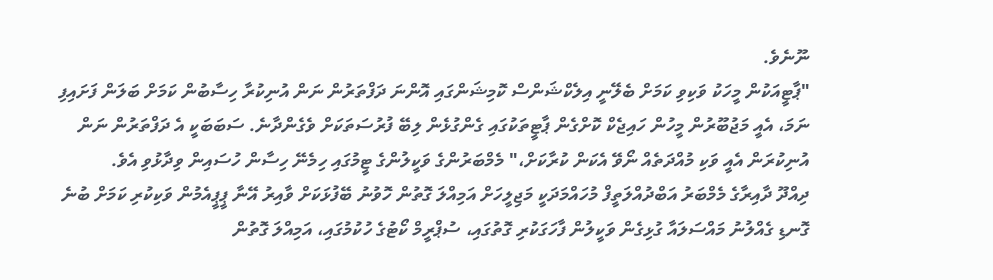ނޫނެވެ.
"ޕާޓީއަކުން މީހަކު ވަކިވި ކަމަށް ބެލޭނީ އިލެކްޝަންސް ކޮމިޝަންގައި އޮންނަ ދަފްތަރުން ނަން އުނިކުރާ ހިސާބުން ކަމަށް ބަލަން ފަށައިފި ނަމަ، އެއީ މަޖުބޫރުން މީހުން ހައިޖެކް ކޮށްގެން ޕާޓީތަކުގައި ގެންގުޅެން ލިބޭ ފުރުސަތަކަށް ވެގެންދާނެ. ސަބަބަކީ އެ ދަފްތަރުން ނަން އުނިކުރަން އެއީ ވަކި މުއްދަތެއް ނޯވޭ އެކަން ކުރާކަށް،" މެމްބަރުންގެ ވަކީލުންގެ ޓީމުގައި ހިމެނޭ ހިސާން ހުސައިން ވިދާޅުވި އެވެ.
ދިއްދޫ ދާއިރާގެ މެމްބަރު އަބްދުއްލަތީފް މުހައްމަދަކީ މަޖިލީހަށް އަމިއްލަ ގޮތުން ހޮވުނު ބޭފުޅަކަށް ވާއިރު އޭނާ ޕީޕީއެމުން ވަކިކުރި ކަމަށް ބުނެ ގޮނޑި ގެއްލުނު މައްސަލައާ ގުޅިގެން ވަކީލުން ފާހަގަކުރި ގޮތުގައި، ސުޕްރީމް ކޯޓުގެ ހުކުމުގައި، އަމިއްލަ ގޮތުން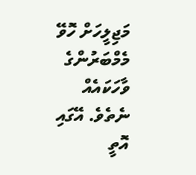މަޖިލީހަށް ހޮވޭ މެމްބަރުންގެ ވާހަކައެއް ނެތެވެ. އޭގައި އޮތީ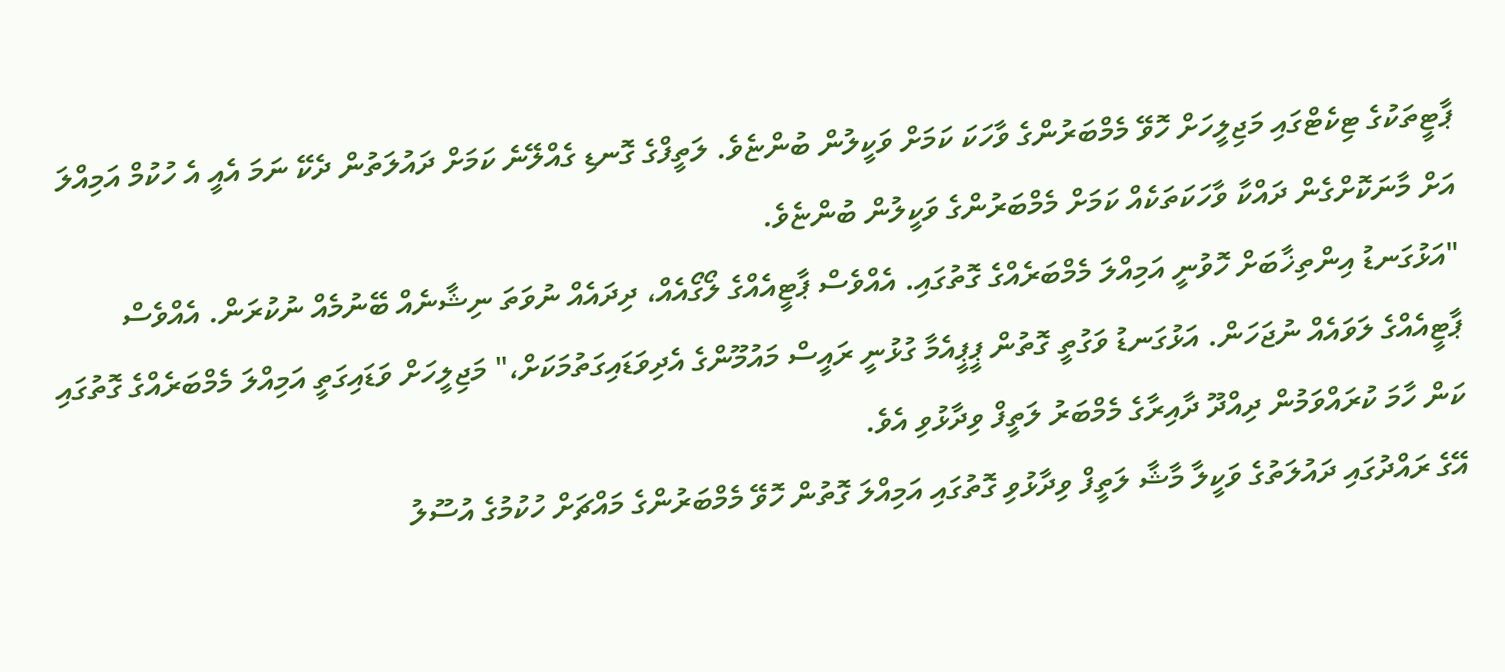ޕާޓީތަކުގެ ޓިކެޓްގައި މަޖިލީހަށް ހޮވޭ މެމްބަރުންގެ ވާހަކަ ކަމަށް ވަކީލުން ބުންޏެވެ. ލަތީފްގެ ގޮނޑި ގެއްލޭނެ ކަމަށް ދައުލަތުން ދެކޭ ނަމަ އެއީ އެ ހުކުމް އަމިއްލަ އަށް މާނަކޮށްގެން ދައްކާ ވާހަކަތަކެއް ކަމަށް މެމްބަރުންގެ ވަކީލުން ބުންޏެވެ.
"އަޅުގަނޑު އިންތިޚާބަށް ހޮވުނީ އަމިއްލަ މެމްބަރެއްގެ ގޮތުގައި. އެއްވެސް ޕާޓީއެއްގެ ލޯގޯއެއް، ދިދައެއް ނުވަތަ ނިޝާނެއް ބޭނުމެއް ނުކުރަން. އެއްވެސް ޕާޓީއެއްގެ ލަވައެއް ނުޖަހަން. އަޅުގަނޑު ވަގުތީ ގޮތުން ޕީޕީއެމާ ގުޅުނީ ރައީސް މައުމޫންގެ އެދިވަޑައިގަތުމަކަށް،" މަޖިލީހަށް ވަޑައިގަތީ އަމިއްލަ މެމްބަރެއްގެ ގޮތުގައި ކަން ހާމަ ކުރައްވަމުން ދިއްދޫ ދާއިރާގެ މެމްބަރު ލަތީފް ވިދާޅުވި އެވެ.
އޭގެ ރައްދުގައި ދައުލަތުގެ ވަކީލާ މާޝާ ލަތީފް ވިދާޅުވި ގޮތުގައި އަމިއްލަ ގޮތުން ހޮވޭ މެމްބަރުންގެ މައްޗަށް ހުކުމުގެ އުސޫލު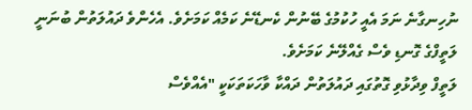ނުހިނގާނެ ނަމަ އެއީ ހުކުމުގެ ބޭނުން ކެނޑޭނެ ކަމެއް ކަމަށެވެ. އެހެންވެ ދައުލަތުން ބުނަނީ ލަތީފްގެ ގޮނޑި ވެސް ގެއްލޭނެ ކަމަށެވެ.
ލަތީފް ވިދާޅުވި ގޮތުގައި ދައުލަތުން ދައްކާ ވާހަކަތަކަކީ "އެއްވެސް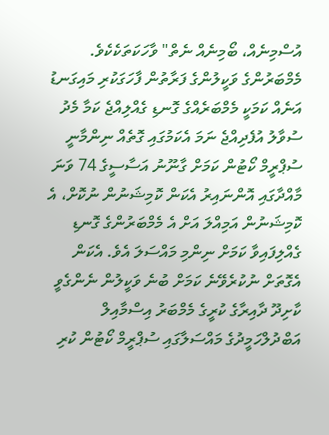އުސްމިނެއް، ބޯމިނެއް ނެތް" ވާހަކަތަކެކެވެ.
މެމްބަރުންގެ ވަކީލުންގެ ފަރާތުން ފާހަގަކުރި މައިގަނޑު އަނެއް ކަމަކީ މެމްބަރެއްގެ ގޮނޑި ގެއްލިއްޖެ ކަމާ މެދު ސުވާލު އުފެދިއްޖެ ނަމަ އެކަމުގައި ގޮތެއް ނިންމާނީ ސުޕްރީމް ކޯޓުން ކަމަށް ގާނޫނު އަސާސީގެ 74 ވަނަ މާއްދާގައި އޮންނައިރު އެކަން ކޮމިޝަނުން ނުކޮށް، އެ ކޮމިޝަނުން އަމިއްލަ އަށް އެ މެމްބަރުންގެ ގޮނޑި ގެއްލިފައިވާ ކަމަށް ނިންމި މައްސަލަ އެވެ. އެކަން އެގޮތަށް ނުކުރެވޭނެ ކަމަށް ބުނެ ވަކީލުން ނެންގެވީ ކާށިދޫ ދާއިރާގެ ކުރީގެ މެމްބަރު އިސްމާއިލް އަބްދުލްހަމީދުގެ މައްސަލާގައި ސުޕްރީމް ކޯޓުން ކުރި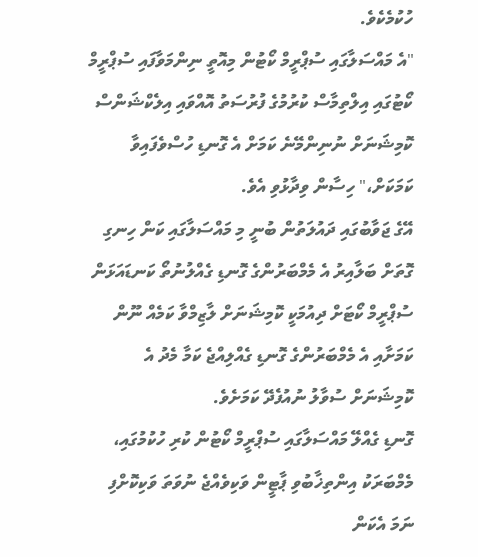ހުކުމެކެވެ.
"އެ މައްސަލާގައި ސުޕްރީމް ކޯޓުން މިއޮތީ ނިންމަވާފައި ސުޕްރީމް ކޯޓުގައި އިލްތިމާސް ކުރުމުގެ ފުރުސަތު އޮއްވައި އިލެކްޝަންސް ކޮމިޝަނަށް ނުނިންމޭނެ ކަމަށް އެ ގޮނޑި ހުސްވެފައިވާ ކަމަކަށް،" ހިސާން ވިދާޅުވި އެވެ.
އޭގެ ޖަވާބުގައި ދައުލަތުން ބުނީ މި މައްސަލާގައި ކަން ހިނގި ގޮތަށް ބަލާއިރު އެ މެމްބަރުންގެ ގޮނޑި ގެއްލުނުތޯ ކަނޑައަޅަން ސުޕްރީމް ކޯޓަށް ދިއުމަކީ ކޮމިޝަނަށް ލާޒިމްވާ ކަމެއް ނޫން ކަމަށާއި އެ މެމްބަރުންގެ ގޮނޑި ގެއްލިއްޖެ ކަމާ މެދު އެ ކޮމިޝަނަށް ސުވާލު ނުއުފެދޭ ކަމަށެވެ.
ގޮނޑި ގެއްލޭ މައްސަލާގައި ސުޕްރީމް ކޯޓުން ކުރި ހުކުމުގައި، މެމްބަރަކު އިންތިޚާބުވި ޕާޓީން ވަކިވެއްޖެ ނުވަތަ ވަކިކޮށްފި ނަމަ އެކަން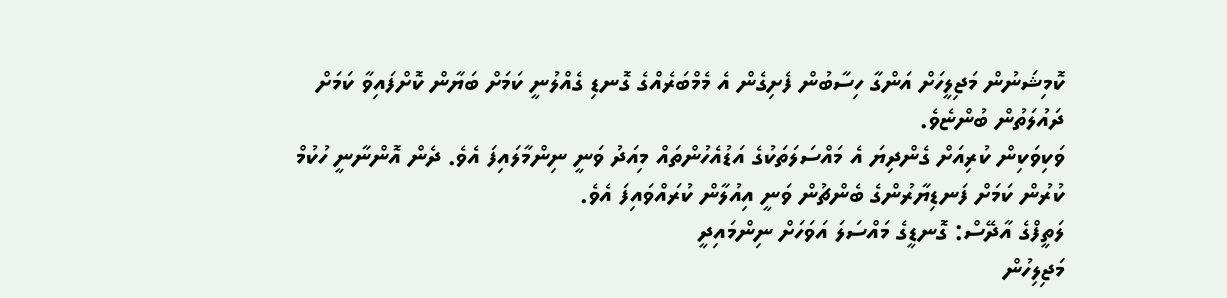ކޮމިޝަނުން މަޖިލީހަށް އަންގާ ހިސާބުން ފެށިގެން އެ މެމްބަރެއްގެ ގޮނޑި ގެއްލުނީ ކަމަށް ބަޔާން ކޮށްފައިވާ ކަމަށް ދައުލަތުން ބުންޏެވެ.
ވަކިވަކިން ކުރިއަށް ގެންދިޔަ އެ މައްސަލަތަކުގެ އަޑުއެހުންތައް މިއަދު ވަނީ ނިންމާލައިފަ އެވެ. ދެން އޮންނާނީ ހުކުމް ކުރުން ކަމަށް ފަނޑިޔާރުންގެ ބެންޗުން ވަނީ އިއުލާން ކުރައްވައިފަ އެވެ.
ލަތީފްގެ އާދޭސް: ގޮނޑީގެ މައްސަލަ އަވަހަށް ނިންމައިދީ
މަޖިލިހުން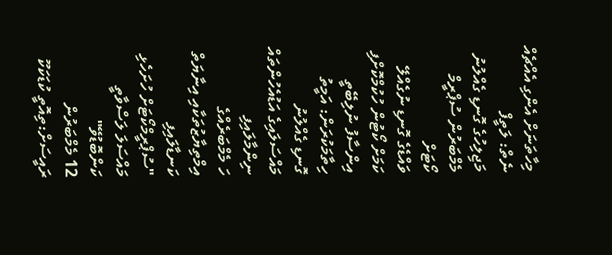މިހާތަނަށް އެންގި އެއްޗެއް ނެތް: ލަތީފް
މަޖިލިހުގެ ގޮނޑި ގެއްލުނު މެމްބަރުން ސުޕްރީމް ކޯޓަށް
ވައްޑެގެ ގޮނޑި ނުގެއްލޭ ކަމަށް ކޯޓުން ހުކުމްކޮށްފި
އިންސާފު ނުލިބޭތީ ހިތާމަކުރަން: އަމީތު
ގޮނޑި ގެއްލުނު މައްސަލައިގެ އަޑުއެހުންތައް ނިންމާލައިފި
ހަ މެމްބަރެއްގެ އިމްތިޔާޒުތަކާއި އިނާޔަތް ކަނޑާލައިފި
"ސުޕްރީމްކޯޓަށް ހުށަހެޅި މައްސަލަ ލަސްވާތީ ކަންބޮޑުވޭ"
12 މެމްބަރުން ރައީސަށް:ތިއޮތީ ކުޑަކަކޫ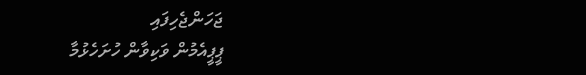ޖަހަންޖެހިފައި
ޕީޕީއެމުން ވަކިވާން ހުށަހެޅުމާ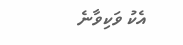އެކު ވަކިވާނެ